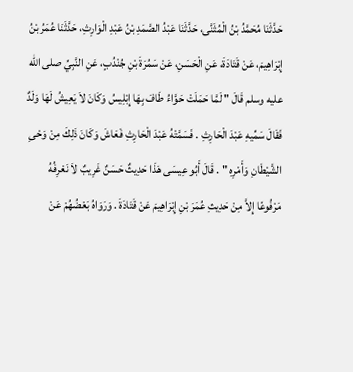حَدَّثَنَا مُحَمَّدُ بْنُ الْمُثَنَّى، حَدَّثَنَا عَبْدُ الصَّمَدِ بْنُ عَبْدِ الْوَارِثِ، حَدَّثَنَا عُمَرُ بْنُ إِبْرَاهِيمَ، عَنْ قَتَادَةَ، عَنِ الْحَسَنِ، عَنْ سَمُرَةَ بْنِ جُنْدُبٍ، عَنِ النَّبِيِّ صلى الله عليه وسلم قَالَ " لَمَّا حَمَلَتْ حَوَّاءُ طَافَ بِهَا إِبْلِيسُ وَكَانَ لاَ يَعِيشُ لَهَا وَلَدٌ فَقَالَ سَمِّيهِ عَبْدَ الْحَارِثِ . فَسَمَّتْهُ عَبْدَ الْحَارِثِ فَعَاشَ وَكَانَ ذَلِكَ مِنْ وَحْىِ الشَّيْطَانِ وَأَمْرِهِ " . قَالَ أَبُو عِيسَى هَذَا حَدِيثٌ حَسَنٌ غَرِيبٌ لاَ نَعْرِفُهُ مَرْفُوعًا إِلاَّ مِنْ حَدِيثِ عُمَرَ بْنِ إِبْرَاهِيمَ عَنْ قَتَادَةَ . وَرَوَاهُ بَعْضُهُمْ عَنْ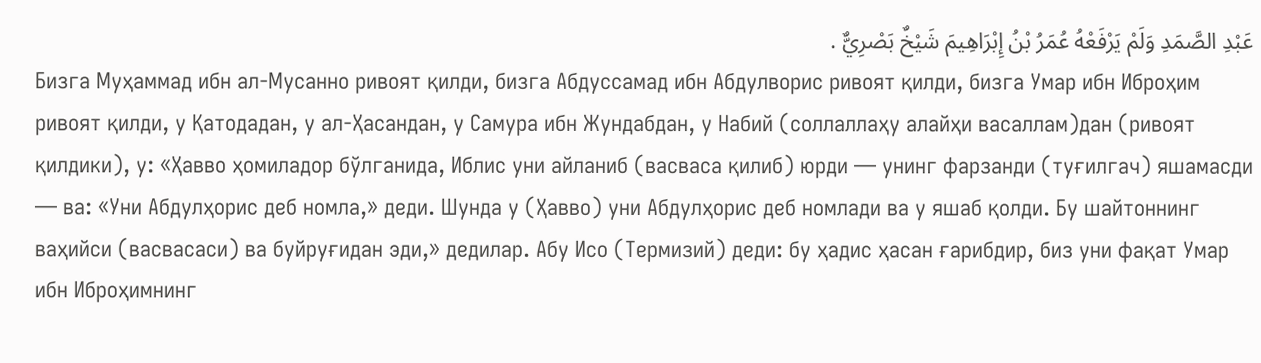عَبْدِ الصَّمَدِ وَلَمْ يَرْفَعْهُ عُمَرُ بْنُ إِبْرَاهِيمَ شَيْخٌ بَصْرِيٌّ .
Бизга Муҳаммад ибн ал-Мусанно ривоят қилди, бизга Абдуссамад ибн Абдулворис ривоят қилди, бизга Умар ибн Иброҳим ривоят қилди, у Қатодадан, у ал-Ҳасандан, у Самура ибн Жундабдан, у Набий (соллаллаҳу алайҳи васаллам)дан (ривоят қилдики), у: «Ҳавво ҳомиладор бўлганида, Иблис уни айланиб (васваса қилиб) юрди — унинг фарзанди (туғилгач) яшамасди — ва: «Уни Абдулҳорис деб номла,» деди. Шунда у (Ҳавво) уни Абдулҳорис деб номлади ва у яшаб қолди. Бу шайтоннинг ваҳийси (васвасаси) ва буйруғидан эди,» дедилар. Абу Исо (Термизий) деди: бу ҳадис ҳасан ғарибдир, биз уни фақат Умар ибн Иброҳимнинг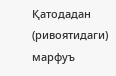Қатодадан (ривоятидаги) марфуъ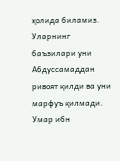ҳолида биламиз. Уларнинг баъзилари уни Абдуссамаддан ривоят қилди ва уни марфуъ қилмади. Умар ибн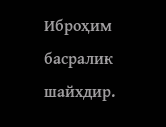Иброҳим басралик шайхдир.